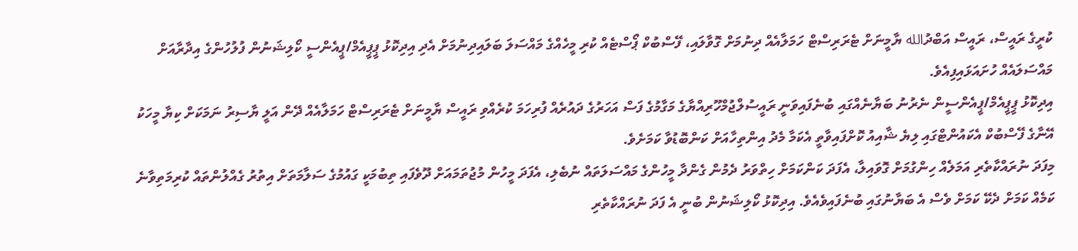ކުރީގެ ރައީސް، ރައީސް އަބްދުالله ޔާމީނަށް ޓެރަރިސްޓް ހަމަލާއެއް ދިނުމަށް ގޮވާލައި، ފޭސްބުކް ޕޯސްޓެއް ކުރި މީހެއްގެ މައްސަލަ ބަލައިދިނުމަށް އެދި އިދިކޮޅު ޕީޕީއެމް/ޕީއެންސީ ކޯލިޝަނުން ފުލުހުންގެ އިދާރާއަށް މައްސަލައެއް ހުށައަޅައިފިއެވެ.
އިދިކޮޅު ޕީޕީއެމް/ޕީއެންސީން ނެރުނު ބަޔާނެއްގައި ބުނެފައިވަނީ ރައީސުލްޖުމްހޫރިއްޔާގެ މަގާމުގެ ފަސް އަހަރުގެ ދައުރެއް ފުރިހަމަ ކުރެއްވި ރައީސް ޔާމީނަށް ޓެރަރިސްޓް ހަމަލާއެއް ދޭން އަލީ ޔާސިރު ނަމަކަށް ކިޔާ މީހަކު އޭނާގެ ފޭސްބުކް އެކައުންޓްގައި ލިޔެ ޝާއިއު ކޮށްފައިވާތީ އެކަމާ މެދު އިންތިހާއަށް ކަންބޮޑުވާ ކަމަށެވެ.
މިފަދަ ނުރައްކާތެރި އަމަލެއް ހިންގުމަށް ގޮވައިލާ، އެފަދަ ކަންކަމަށް ހިތްވަރު ދެމުން ގެންދާ މީހުންގެ މައްސަލަތައް ނުބެލި، އެފަދަ މީހުން މުޖުތަމައަށް ދޫވެފައި ތިބުމަކީ ގައުމުގެ ސަލާމަތަށް އިތުރު ގެއްލުންތައް ކުރިމަތިވާނެ ކަމެއް ކަމަށް ދެކޭ ކަމަށް ވެސް އެ ބަޔާނުގައި ބުނެފައިވެއެވެ. އިދިކޮޅު ކޯލިޝަނުން ބުނީ އެ ފަދަ ނުރައްކާތެރި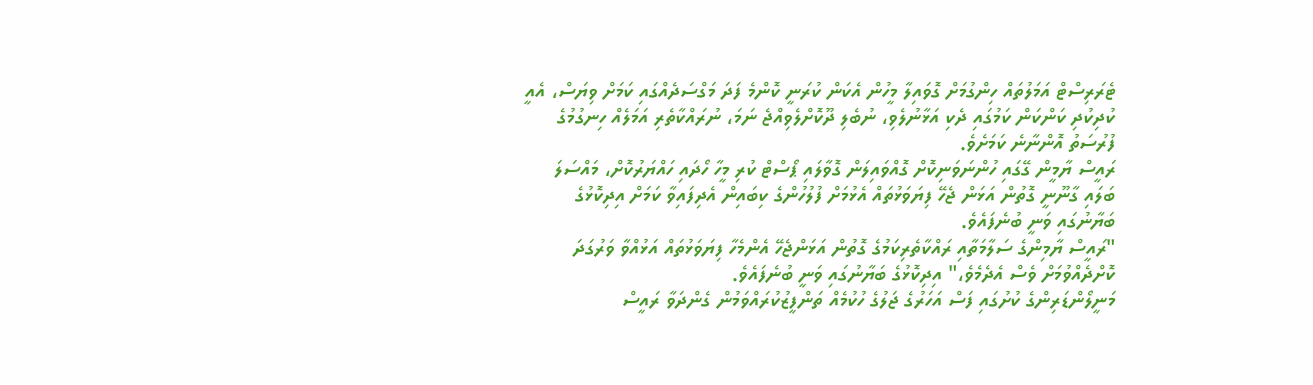ޓެރަރިސްޓް އަމަލުތައް ހިންގުމަށް ގޮވައިލާ މީހުން އެކަން ކުރަނީ ކޮންމެ ފަދަ މަގްސަދެއްގައި ކަމަށް ވިޔަސް، އެއީ ކުދިކުދި ކަންކަން ކަމުގައި ދެކި އަޅާނުލެވި، ނުބެލި ދޫކޮށްލެވިއްޖެ ނަމަ، ނުރައްކާތެރި އަމަލެއް ހިނގުމުގެ ފުރުސަތު އޮންނާނެ ކަމަށެވެ.
ރައީސް ޔާމީން ގޭގައި ހުންނަވަނިކޮށް ގޮއްވައިލަން ގޮވާލައި ޕޯސްޓް ކުރި މީހާ ހޯދައި ހައްޔަރުކޮށް، މައްސަލަ ބަލައި ގާނޫނީ ގޮތުން އަޅަން ޖެހޭ ފިޔަވަޅުތައް އެޅުމަށް ފުލުހުންގެ ކިބައިން އެދިފައިވާ ކަމަށް އިދިކޮޅުގެ ބަޔާނުގައި ވަނީ ބުނެފައެވެ.
"ރައީސް ޔާމިންގެ ސަލާމަތާއި ރައްކާތެރިކަމުގެ ގޮތުން އަޅަންޖެހޭ އެންމެހާ ފިޔަވަޅުތައް އަޅުއްވާ ވަރުގަދަ ކޮށްދެއްވުމަށް ވެސް އެދެމެވެ،" އިދިކޮޅުގެ ބަޔާނުގައި ވަނީ ބުނެފައެވެ.
މަނީލޯންޑަރިންގެ ކުށުގައި ފަސް އަހަރުގެ ޖަލުގެ ހުކުމެއް ތަންފީޒުކުރައްވަމުން ގެންދަވާ ރައީސް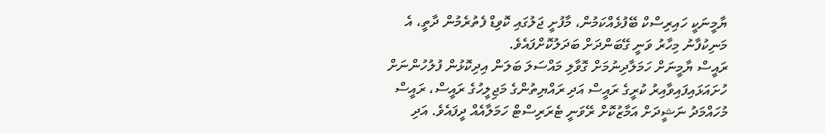ޔާމީނަކީ ހައިރިސްކް ބޭފުޅެއްކަމުން، މާފުށީ ޖަލުގައި ކޮވިޑް ފެތުރެމުން ދާތީ، އެ މަނިކުފާނު މިހާރު ވަނީ ގޭބަންދަށް ބަދަލުކޮށްފައެވެ.
ރައީސް ޔާމީނަށް ހަމަލާދިނުމަށް ގޮވާލި މައްސަލަ ބަލަން އިދިކޮޅުން ފުލުހުންނަށް ހުށައަޅައިފައިވާއިރު ކުރީގެ ރައީސް އަދި ރައްޔިތުންގެ މަޖިލީހުގެ ރައީސް، ރައީސް މުހައްމަދު ނަޝީދަށް އަމާޒުކޮށް ރޭވަނީ ޓެރަރިސްޓް ހަމަލާއެއް ދީފައެވެ. އަދި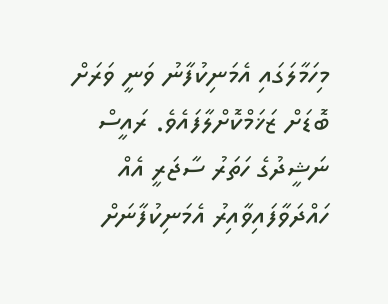މިހަމާލަގައި އެމަނިކުފާނު ވަނީ ވަރަށް ބޮޑަށް ޒަޚަމްކޮށްލާފައެވެ. ރައީސް ނަޝީދުގެ ހަތަރު ސާޖަރީ އެއް ހައްދަވާފައިވާއިރު އެމަނިކުފާނަށް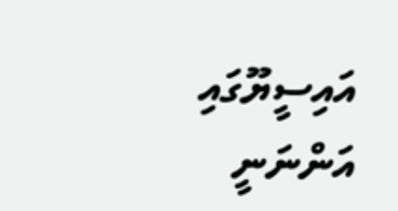އައިސީޔޫގައި އަންނަނީ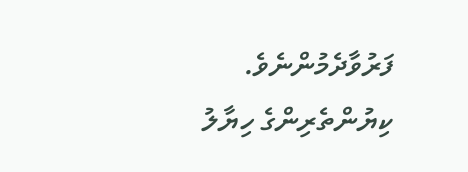ފަރުވާދެމުންނެވެ.
ކިޔުންތެރިންގެ ހިޔާލު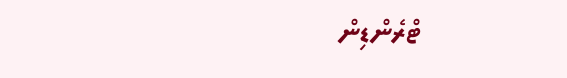ޓްރެންޑިން